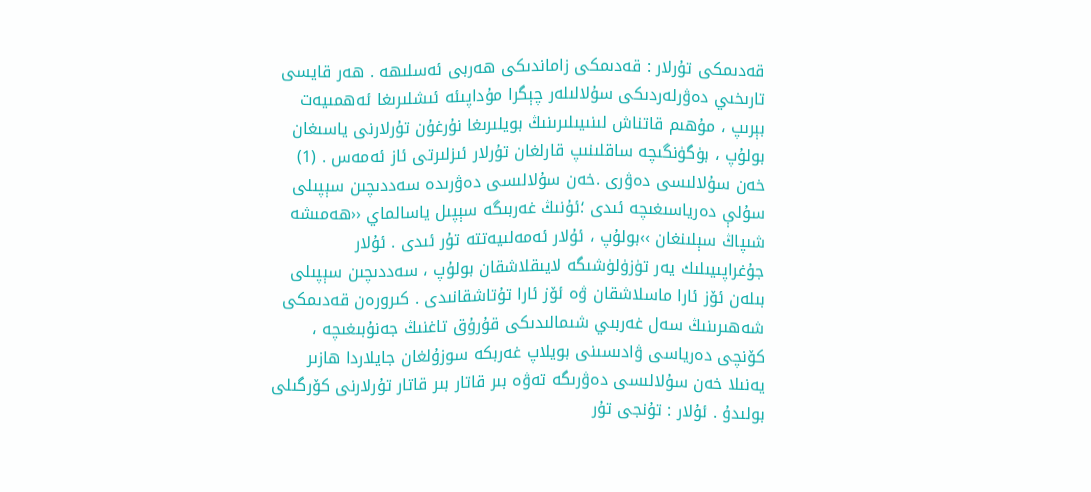قەدىمكى تۇرلار : قەدىمكى زاماندىكى ھەربى ئەسلىھە . ھەر قايسى تارىخىي دەۋرلەردىكى سۇلالىلەر چېگرا مۇداپىئە ئىشلىرىغا ئەھمىيەت بېرىپ ، مۇھىم قاتناش لىنىيىلىرىنىڭ بويلىرىغا نۇرغۇن تۇرلارنى ياسىغان بولۇپ ، بۈگۈنگىچە ساقلىنىپ قارلغان تۇرلار ئىزلىرتى ئاز ئەمەس . (1) خەن سۇلالىسى دەۋرى .خەن سۇلالىسى دەۋرىدە سەددىچىن سېپىلى سۇلې دەرياسىغىچە ئىدى ؛ئۇنىڭ غەربىگە سېپىل ياسالماي ‹‹ھەمىشە شىپاڭ سېلىنغان ››بولۇپ ، ئۇلار ئەمەلىيەتتە تۇر ئىدى . ئۇلار جۇغراپىيىلىك يەر تۈزۈلۈشىگە لايىقلاشقان بولۇپ ، سەددىچىن سېپىلى بىلەن ئۆز ئارا ماسلاشقان ۋە ئۆز ئارا تۇتاشقانىدى . كىرورەن قەدىمكى شەھىرىنىڭ سەل غەربىي شىمالىدىكى قۇرۇق تاغنىڭ جەنۇبىغىچە ، كۆنچى دەرياسى ۋادىسىنى بويلاپ غەربكە سوزۇلغان جايلاردا ھازىر يەنىلا خەن سۇلالىسى دەۋرىگە تەۋە بىر قاتار بىر قاتار تۇرلارنى كۆرگىلى بولىدۇ . ئۇلار : تۇنجى تۇر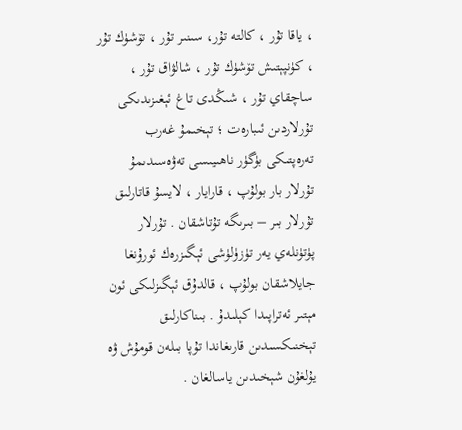، ياقا تۇر ، كالتە تۇر، سىنىر تۇر ، تۆشۈك تۇر ، كۈنپېتىش تۆشۈك تۇر ، شالۋاق تۇر ، ساچقاي تۇر ، شىڭدى تاغ ئېغىزىدىكى تۇرلاردىن ئىبارەت ؛ تېخىمۇ غەرب تەرەپتىكى بۈگۈر ناھىيىسى تەۋەسىدىمۇ تۇرلار بار بولۇپ ، قارايار ، لايسۇ قاتارلىق تۇرلار بىر – بىرىگە تۇتاشقان . تۇرلار پۈتۈنلەي يەر تۈزۈلۈشى ئېگىزرەك ئورۇنغا جايلاشقان بولۇپ ، قالدۇق ئېگىزلىكى ئون مېتىر ئەتراپىدا كېلىدۇ . بىناكارلىق تېخنىكسىدىن قارىغاندا تۇپا بىلەن قومۇش ۋە يۇلغۇن شېخىدىن ياسالغان .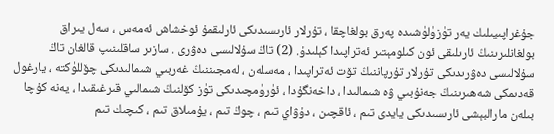جۇغراپىيىلىك يەر تۈزۈلۈشىدە پەرق بولغاچقا ، تۇرلار ئارىسىدىكى ئارلىقمۇ ئوخشاش ئەمەس ، سەل يىراق بولغانلىرىنىڭ ئارىلىقى ئون كىلومېتىر ئەتراپىدا كېلىدۇ. (2) تاڭ سۇلالىسى دەۋرى . سازىر ساقلىنىپ قالغان تاڭ سۇلالىسى دەۋرىدىكى تۇرلار تۇرپاننىڭ تۆت ئەتراپىدا ، مەسلەن ، لەمجىننىڭ غەربىي شىمالىدىكى چۆللۈكتە ، يارغول قەدىمكى شەھىرىنىڭ جەنۇبىي ۋە شىمالىدا ، داخەنگۇدا ، ئۈرۈمچىدىكى تۈز كۆلنىڭ شىمالىي قىرغىقىدا ، يەنە كۇچا بىلەن مارالبېشى ئارىسىدىكى يايدى تىم ، ئاقچىن ، دۇۋاي تىم ، چوڭ تىم ، يۇمىلاق تىم ، كىچىك تىم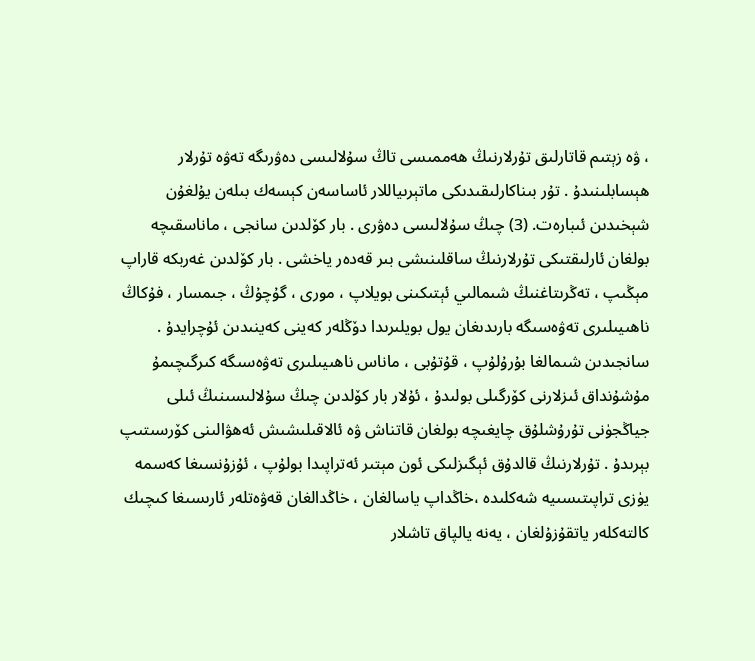، ۋە زېتىم قاتارلىق تۇرلارنىڭ ھەممىسى تاڭ سۇلالىسى دەۋرىگە تەۋە تۇرلار ھېسابلىنىدۇ . تۇر بىناكارلىقىدىكى ماتېرىياللار ئاساسەن كېسەك بىلەن يۇلغۇن شېخىدىن ئىبارەت. (3) چىڭ سۇلالىسى دەۋرى . بار كۆلدىن سانجى ، ماناسقىچە بولغان ئارلىقتىكى تۇرلارنىڭ ساقلىنىشى بىر قەدەر ياخشى . بار كۆلدىن غەربكە قاراپ مېڭىپ ، تەڭرىتاغنىڭ شىمالىي ئېتىكىنى بويلاپ ، مورى ، گۇچۇڭ ، جىمسار ، فۇكاڭ ناھىيىلىرى تەۋەسىگە بارىدىغان يول بويلىرىدا دۆڭلەر كەينى كەينىدىن ئۇچرايدۇ . سانجىدىن شىمالغا بۇرۇلۇپ ، قۇتۇبى ، ماناس ناھىيىلىرى تەۋەسىگە كىرگىچىمۇ مۇشۇنداق ئىزلارنى كۆرگىلى بولىدۇ ، ئۇلار بار كۆلدىن چىڭ سۇلالىسىنىڭ ئىلى جياڭجۈنى تۇرۇشلۇق چايغىچە بولغان قاتناش ۋە ئالاقىلىشىش ئەھۋالىنى كۆرسىتىپ بېرىدۇ . تۇرلارنىڭ قالدۇق ئېگىزلىكى ئون مېتىر ئەتراپىدا بولۇپ ، ئۇزۇنسىغا كەسمە يۈزى تراپىتىسىيە شەكلىدە ،خاڭداپ ياسالغان ، خاڭدالغان قەۋەتلەر ئارىسىغا كىچىك كالتەكلەر ياتقۇزۇلغان ، يەنە يالپاق تاشلار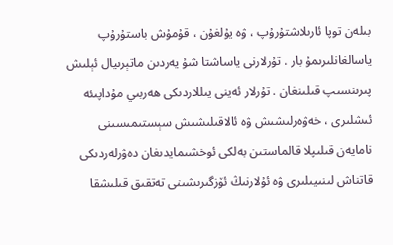بىلەن توپا ئارىلاشتۇرۇپ ، ۋە يۇلغۇن ، قۇمۇش باستۇرۇپ ياسالغانلىرىمۇ بار . تۇرلارنى ياساشتا شۇ يەردىن ماتېرىيال ئېلىش پىرىنسىپ قىلىنغان . تۇرلار ئەينى يىللاردىكى ھەربىي مۇداپىئە ئىشلىرى ، خەۋەرلىشىش ۋە ئالاقىلىشىش سېستىمىسىنى نامايەن قىلىپلا قالماستىن بەلكى ئوخشىمايدىغان دەۋرلەردىكى قاتناش لىنىيىلىرى ۋە ئۇلارنىڭ ئۆزگىرىشىنى تەتقىق قىلىشقا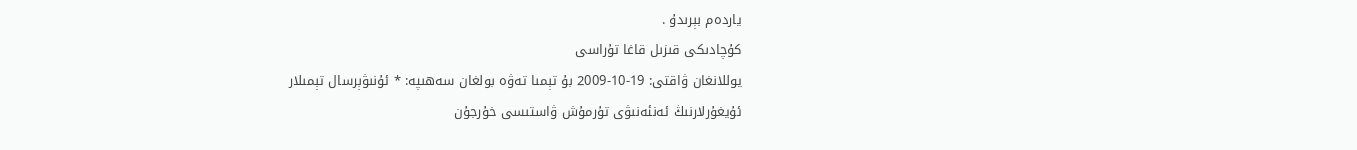ياردەم بېرىدۇ .
كۇچادىكى قىزىل قاغا تۇراسى
يوللانغان ۋاقتى: 19-10-2009 بۇ تېمىا تەۋە بولغان سەھىپە: * ئۇنىۋېرسال تېمىلار
ئۇيغۇرلارنىڭ ئەنئەنىۋى تۇرمۇش ۋاستىسى خۇرجۇن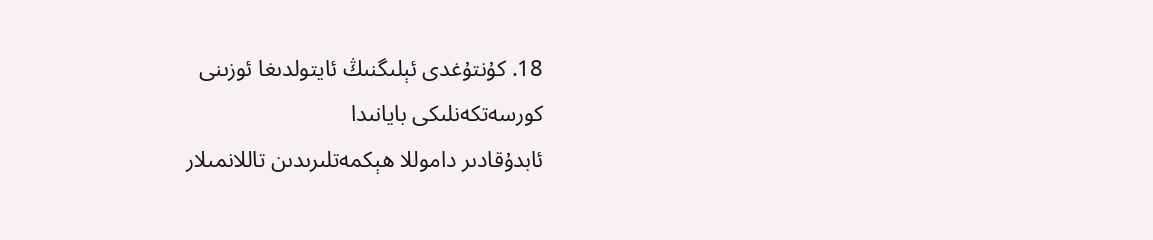18. كۇنتۇغدى ئېلىگنىڭ ئايتولدىغا ئوزىنى كورسەتكەنلىكى بايانىدا
ئابدۇقادىر داموللا ھېكمەتلىرىدىن تاللانمىلار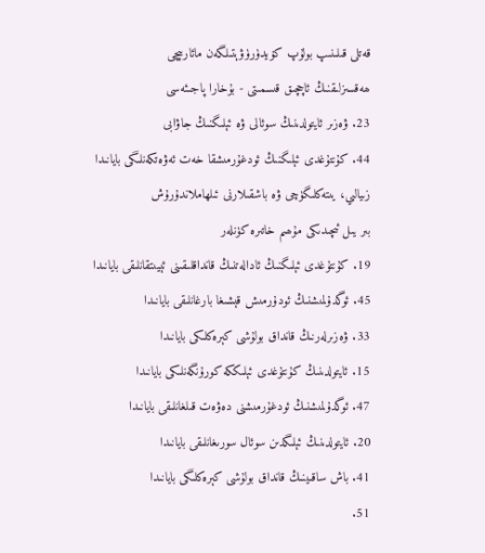قەتلى قىلىنىپ بولۇپ كۆيدۈرۈۋېتىلگەن مائارىپچى
ھەقسىزلىقنىڭ ئاچچىق قىسمىتى - بۇخارا پاجىئەسى
23. ۋەزىر ئايتولدىنىڭ سوئالى ۋە ئېلىگنىڭ جاۋابى
44. كۇنتۇغدى ئېلىگنىڭ ئودغۇرمىشقا خەت ئەۋەتكەنلىگى بايانىدا
زىيالىي، يىتەكلىگۈچى ۋە باشقىلارنى ئىلھاملاندۇرۇش
بىر يىل ئىچىدىكى مۇھىم خاتىرە كۈنلەر
19. كۇنتۇغدى ئېلىگنىڭ ئادالەتنىڭ قانداقلىقىنى ئېيىتقانلىقى بايانىدا
45. ئوگدۇلمىشنىڭ ئودۇرمىش قېشىغا بارغانلىقى بايانىدا
33. ۋەزىرلەرنىڭ قانداق بولۇشى كېرەكلىكى بايانىدا
15. ئايتولدىنىڭ كۇنتۇغدى ئېلىككە كورۇنگەنلىكى بايانىدا
47. ئوگدۇلمىشنىڭ ئودغۇرمىشنى دەۋەت قىلغانلىقى بايانىدا
20. ئايتولدىنىڭ ئېلىگدىن سوئال سورىغانلىقى بايانىدا
41. باش ساقىينىڭ قانداق بولۇشى كېرەكلىگى بايانىدا
51.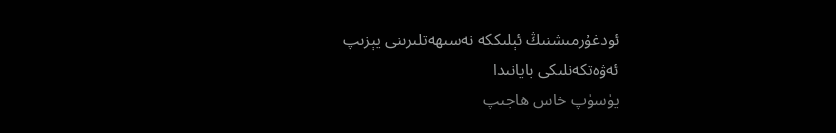ئودغۇرمىشنىڭ ئېلىككە نەسىھەتلىرىنى يېزىپ ئەۋەتكەنلىكى بايانىدا
يۈسۈپ خاس ھاجىپ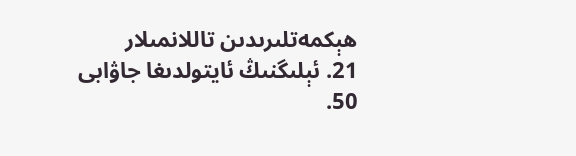ھېكمەتلىرىدىن تاللانمىلار
21. ئېلىگنىڭ ئايتولدىغا جاۋابى
50.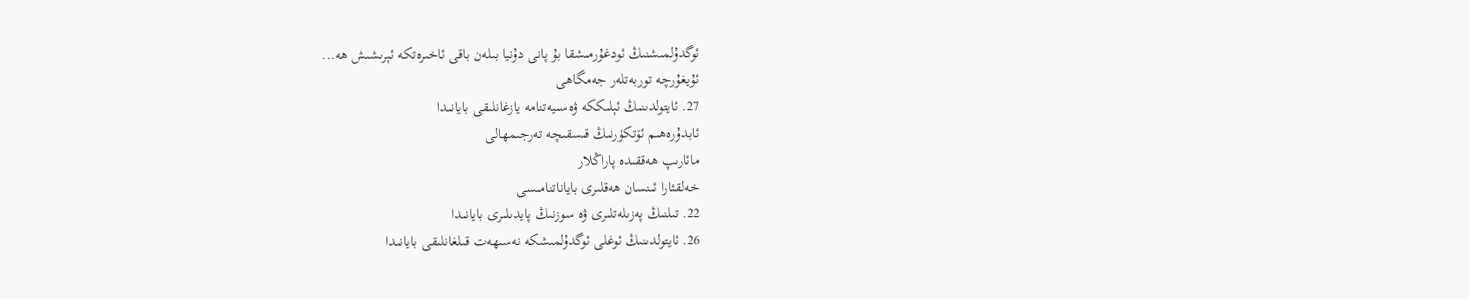ئوگدۇلمىشنىڭ ئودغۇرمىشقا بۇ پانى دۇنيا بىلەن باقى ئاخىرەتكە ئېرىشىش ھە...
ئۇيغۇرچە توربەتلەر جەمگاھى
27. ئايتولدىنىڭ ئېلىككە ۋەسىيەتنامە يازغانلىقى بايانىدا
ئابدۇرەھىم ئۆتكۈرنىڭ قىسقىچە تەرجىمھالى
مائارىپ ھەققىدە پاراڭلار
خەلقئارا ئىنسان ھەقلىرى باياناتنامىسى
22. تىلنىڭ پەزىلەتلىرى ۋە سوزنىڭ پايدىلىرى بايانىدا
26. ئايتولدىنىڭ ئوغلى ئوگدۇلمىشكە نەسىھەت قىلغانلىقى بايانىدا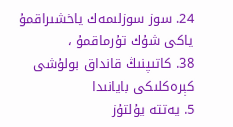24. سوز سوزلىمەك ياخشىراقمۇ ياكى شۇك تۇرماقمۇ ،
38. كاتىپنىڭ قانداق بولۇشى كېرەكلىكى بايانىدا
5. يەتتە يۇلتۇز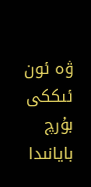ۋە ئون ئىككى بۇرچ بايانىدا